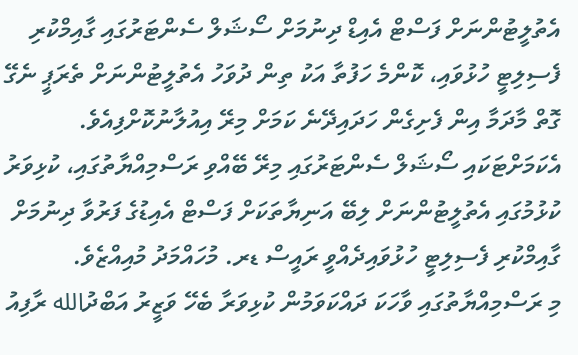އެތުލީޓުންނަށް ފަސްޓް އެއިޑް ދިނުމަށް ސޯޝަލް ސެންޓަރުގައި ގާއިމްކުރި ފެސިލިޓީ ހުޅުވައި، ކޮންމެ ހަފުތާ އަކު ތިން ދުވަހު އެތުލީޓުންނަށް ތެރަޕީ ނެގޭ ގޮތް މާދަމާ އިން ފެށިގެން ހަދައިދޭނެ ކަމަށް މިރޭ އިއުލާނުކޮށްފިއެވެ.
އެކަމަށްޓަކައި ސޯޝަލް ސެންޓަރުގައި މިރޭ ބޭއްވި ރަސްމިއްޔާތުގައި، ކުޅިވަރު ކުޅުމުގައި އެތުލީޓުންނަށް ލިބޭ އަނިޔާތަކަށް ފަސްޓް އެއިޑުގެ ފަރުވާ ދިނުމަށް ގާއިމްކުރި ފެސިލިޓީ ހުޅުވައިދެއްވީ ރައީސް ޑރ. މުހައްމަދު މުއިއްޒެވެ.
މި ރަސްމިއްޔާތުގައި ވާހަކަ ދައްކަވަމުން ކުޅިވަރާ ބެހޭ ވަޒީރު އަބްދުالله ރާފިއު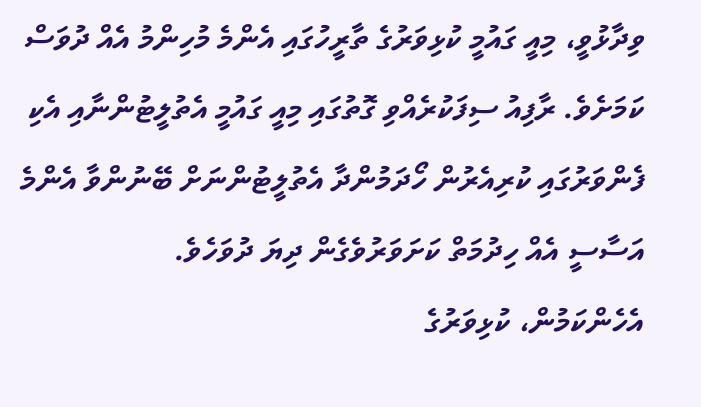ވިދާޅުވީ، މިއީ ގައުމީ ކުޅިވަރުގެ ތާރީހުގައި އެންމެ މުހިންމު އެއް ދުވަސް ކަމަށެވެ. ރާފިއު ސިފަކުރެއްވި ގޮތުގައި މިއީ ގައުމީ އެތުލީޓުންނާއި އެކި ފެންވަރުގައި ކުރިއެރުން ހޯދަމުންދާ އެތުލީޓުންނަށް ބޭނުންވާ އެންމެ އަސާސީ އެއް ހިދުމަތް ކަށަވަރުވެގެން ދިޔަ ދުވަހެވެ.
އެހެންކަމުން، ކުޅިވަރުގެ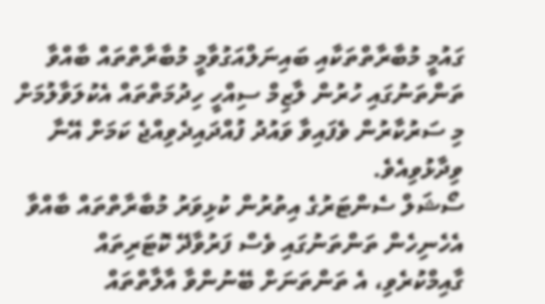ގައުމީ މުބާރާތްތަކާއި ބައިނަލްއަގުވާމީ މުބާރާތްތައް ބާއްވާ ތަންތަނުގައި ހުރުން ލާޒިމް ސިއްހީ ހިދުމަތްތައް އެކުލަވާލުމަށް މި ސަރުކާރުން ވެފައިވާ ވައުދު ފުއްދައިދެވިއްޖެ ކަމަށް އޭނާ ވިދާޅުވިއެވެ.
ސޯޝަލް ސެންޓަރުގެ އިތުރުން ކުޅިވަރު މުބާރާތްތައް ބާއްވާ އެހެނިހެން ތަންތަނުގައި ވެސް ފަރުވާދޭ ކޮޓަރިތައް ގާއިމްކުރެވި، އެ ތަންތަނަށް ބޭނުންވާ އާލާތްތައް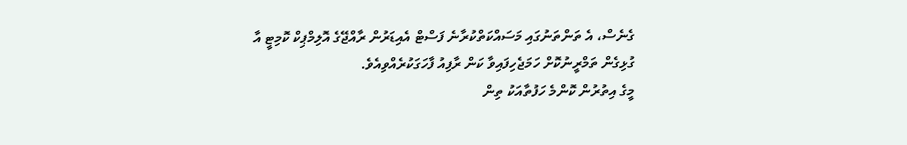ގެނެސް، އެ ތަންތަނުގައި މަސައްކަތްކުރާނެ ފަސްޓް އެއިޑަރުން ރާއްޖޭގެ އޮލިމްޕިކް ކޮމިޓީ އާ ގުޅިގެން ތަމްރީނުކޮށް ހަމަޖެހިފައިވާ ކަން ރާފިއު ފާހަގަކުރެއްވިއެވެ.
މީގެ އިތުރުން ކޮންމެ ހަފުތާއަކު ތިން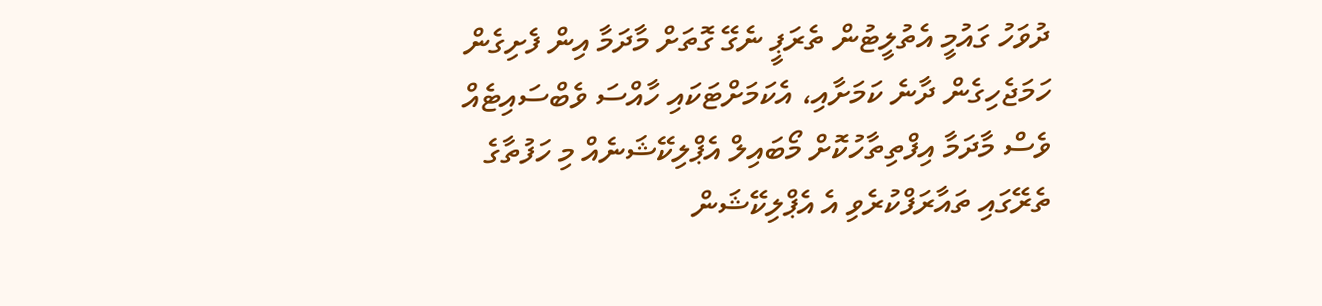ދުވަހު ގައުމީ އެތުލީޓުން ތެރަޕީ ނެގޭ ގޮތަށް މާދަމާ އިން ފެށިގެން ހަމަޖެހިގެން ދާނެ ކަމަށާއި، އެކަމަށްޓަކައި ހާއްސަ ވެބްސައިޓެއް ވެސް މާދަމާ އިފްތިތާހުކޮށް މޯބައިލް އެޕްލިކޭޝަނެއް މި ހަފުތާގެ ތެރޭގައި ތައާރަފްކުރެވި އެ އެޕްލިކޭޝަން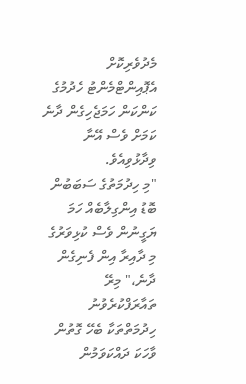މެދުވެރިކޮށް އެޕޮއިންޓްމެންޓު ހެދުމުގެ ކަންކަން ހަމަޖެހިގެން ދާނެ ކަމަށް ވެސް އޭނާ ވިދާޅުވިއެވެ.
"މި ހިދުމަތުގެ ސަބަބުން ބޮޑު އިންގިލާބެއް ހަމަ ޔަގީނުން ވެސް ކުޅިވަރުގެ މި ދާއިރާ އިން ފެނިގެން ދާނެ،" މިރޭ ތައާރަފްކުރެވުނު ހިދުމަތްތަކާ ބެހޭ ގޮތުން ވާހަކަ ދައްކަވަމުން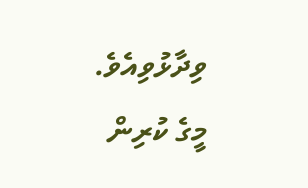ވިދާޅުވިއެވެ.
މީގެ ކުރިން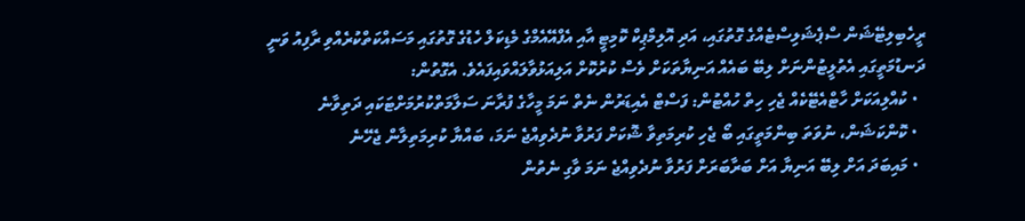ރީހެބިލިޓޭޝަން ސްޕެޝަލިސްޓެއްގެ ގޮތުގައި، އަދި އޮލިމްޕިކް ކޮމިޓީ އާއި އެފްއޭއެމްގެ މެޑިކަލް ހެޑުގެ ގޮތުގައި މަސައްކަތްކުރެއްވި ރާފިއު ވަނީ ދަނޑުމަތީގައި އެތުލީޓުންނަށް ލިބޭ ބައެއް އަނިޔާތަކަށް ވެސް ކުރުކޮށް އަލިއަޅުވާލައްވައިފައެވެ. އެގޮތުން:
  • ކުއްލިއަކަށް ހާޓްއެޓޭކެއް ޖެހި ހިތް ހުއްޓުން: ފަސްޓް އެއިޑަރުން ނެތް ނަމަ މީހާގެ ފުރާނަ ސަލާމަތްކުރުމަށްޓަކައި ދަތިވާނެ
  • ކޮންކަޝަން، ނުވަތަ ބިންމަތީގައި ބޯ ޖެހި ކުރިމަތިވާ ޝޮކަށް ފަރުވާ ނުދެވިއްޖެ ނަމަ، ބައްޔާ ކުރިމަތިލާން ޖެހޭނެ
  • މައިބަދަ އަށް ލިބޭ އަނިޔާ އަށް ބަރާބަރަށް ފަރުވާ ނުދެވިއްޖެ ނަމަ ވާގި ނެތުން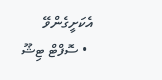އެކަށީގެންވޭ
  • ސޮފްޓް ޓިޝޫ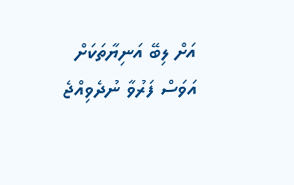އަށް ލިބޭ އަނިޔާތަކަށް އަވަސް ފަރުވާ ނުދެވިއްޖެ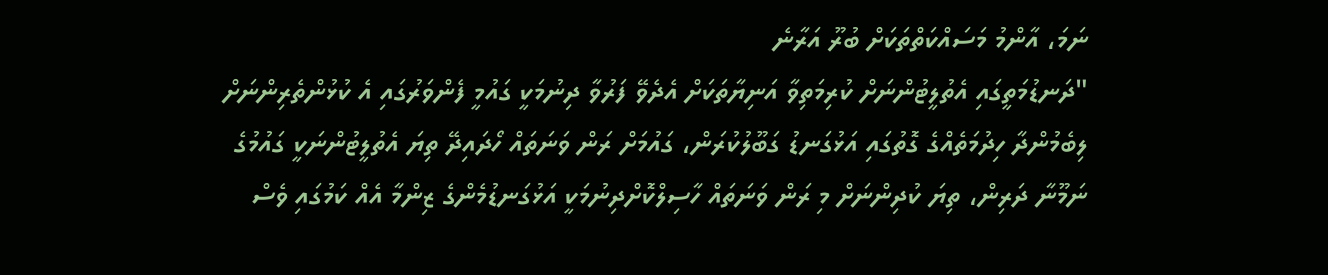ނަމަ، އާންމު މަސައްކަތްތަކަށް ބުރޫ އަރާނެ
"ދަނޑުމަތީގައި އެތުލީޓުންނަށް ކުރިމަތިވާ އަނިޔާތަކަށް އެދެވޭ ފަރުވާ ދިނުމަކީ ގައުމީ ފެންވަރުގައި އެ ކުޅުންތެރިންނަށް ލިބެމުންދާ ހިދުމަތެއްގެ ގޮތުގައި އަޅުގަނޑު ގަބޫލުކުރަން، ގައުމަށް ރަން ވަނަތައް ހޯދައިދޭ ތިޔަ އެތުލީޓުންނަކީ ގައުމުގެ ނަމޫނާ ދަރިން، ތިޔަ ކުދިންނަށް މި ރަން ވަނަތައް ހާސިލްކޮށްދިނުމަކީ އަޅުގަނޑުމެންގެ ޒިންމާ އެއް ކަމުގައި ވެސް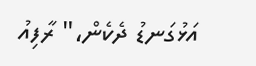އަޅުގަނޑު ދެކެން،" ރާފިއު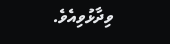ވިދާޅުވިއެވެ.